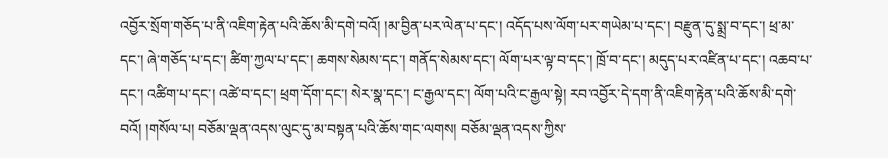འབྱོར་སྲོག་གཅོད་པ་ནི་འཇིག་རྟེན་པའི་ཆོས་མི་དགེ་བའོ། །མ་བྱིན་པར་ལེན་པ་དང་། འདོད་པས་ལོག་པར་གཡེམ་པ་དང་། བརྫུན་དུ་སྨྲ་བ་དང་། ཕྲ་མ་དང་། ཞེ་གཅོད་པ་དང་། ཚིག་ཀྱལ་པ་དང་། ཆགས་སེམས་དང་། གནོད་སེམས་དང་། ལོག་པར་ལྟ་བ་དང་། ཁྲོ་བ་དང་། མདུད་པར་འཛིན་པ་དང་། འཆབ་པ་དང་། འཚིག་པ་དང་། འཚེ་བ་དང་། ཕྲག་དོག་དང་། སེར་སྣ་དང་། ང་རྒྱལ་དང་། ལོག་པའི་ང་རྒྱལ་སྟེ། རབ་འབྱོར་དེ་དག་ནི་འཇིག་རྟེན་པའི་ཆོས་མི་དགེ་བའོ། །གསོལ་པ། བཅོམ་ལྡན་འདས་ལུང་དུ་མ་བསྟན་པའི་ཆོས་གང་ལགས། བཅོམ་ལྡན་འདས་ཀྱིས་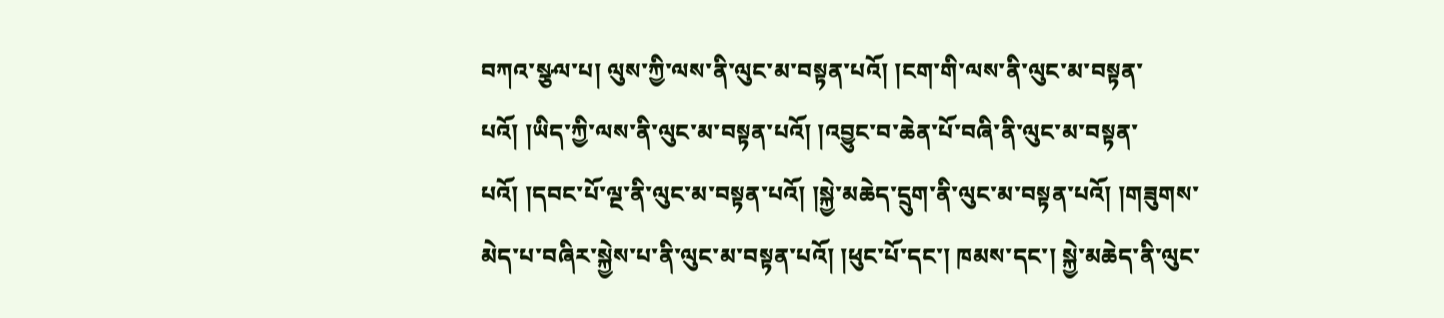བཀའ་སྩལ་པ། ལུས་ཀྱི་ལས་ནི་ལུང་མ་བསྟན་པའོ། །ངག་གི་ལས་ནི་ལུང་མ་བསྟན་པའོ། །ཡིད་ཀྱི་ལས་ནི་ལུང་མ་བསྟན་པའོ། །འབྱུང་བ་ཆེན་པོ་བཞི་ནི་ལུང་མ་བསྟན་པའོ། །དབང་པོ་ལྔ་ནི་ལུང་མ་བསྟན་པའོ། །སྐྱེ་མཆེད་དྲུག་ནི་ལུང་མ་བསྟན་པའོ། །གཟུགས་མེད་པ་བཞིར་སྐྱེས་པ་ནི་ལུང་མ་བསྟན་པའོ། །ཕུང་པོ་དང་། ཁམས་དང་། སྐྱེ་མཆེད་ནི་ལུང་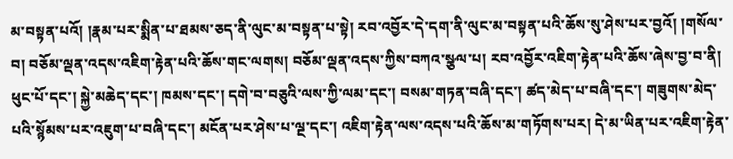མ་བསྟན་པའོ། །རྣམ་པར་སྨིན་པ་ཐམས་ཅད་ནི་ལུང་མ་བསྟན་པ་སྟེ། རབ་འབྱོར་དེ་དག་ནི་ལུང་མ་བསྟན་པའི་ཆོས་སུ་ཤེས་པར་བྱའོ། །གསོལ་བ། བཅོམ་ལྡན་འདས་འཇིག་རྟེན་པའི་ཆོས་གང་ལགས། བཅོམ་ལྡན་འདས་ཀྱིས་བཀའ་སྩལ་པ། རབ་འབྱོར་འཇིག་རྟེན་པའི་ཆོས་ཞེས་བྱ་བ་ནི། ཕུང་པོ་དང་། སྐྱེ་མཆེད་དང་། ཁམས་དང་། དགེ་བ་བཅུའི་ལས་ཀྱི་ལམ་དང་། བསམ་གཏན་བཞི་དང་། ཚད་མེད་པ་བཞི་དང་། གཟུགས་མེད་པའི་སྙོམས་པར་འཇུག་པ་བཞི་དང་། མངོན་པར་ཤེས་པ་ལྔ་དང་། འཇིག་རྟེན་ལས་འདས་པའི་ཆོས་མ་གཏོགས་པར། དེ་མ་ཡིན་པར་འཇིག་རྟེན་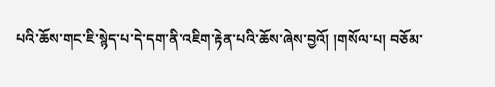པའི་ཆོས་གང་ཇི་སྙེད་པ་དེ་དག་ནི་འཇིག་རྟེན་པའི་ཆོས་ཞེས་བྱའོ། །གསོལ་པ། བཅོམ་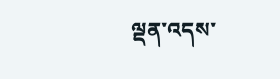ལྡན་འདས་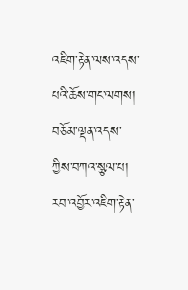འཇིག་རྟེན་ལས་འདས་པའི་ཆོས་གང་ལགས། བཅོམ་ལྡན་འདས་ཀྱིས་བཀའ་སྩལ་པ། རབ་འབྱོར་འཇིག་རྟེན་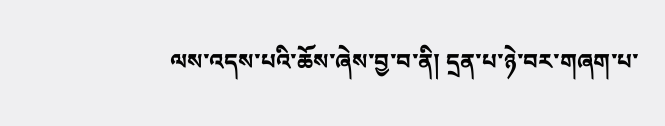ལས་འདས་པའི་ཆོས་ཞེས་བྱ་བ་ནི། དྲན་པ་ཉེ་བར་གཞག་པ་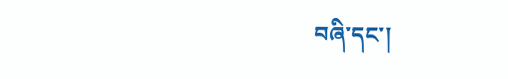བཞི་དང་།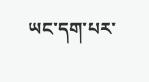ཡང་དག་པར་